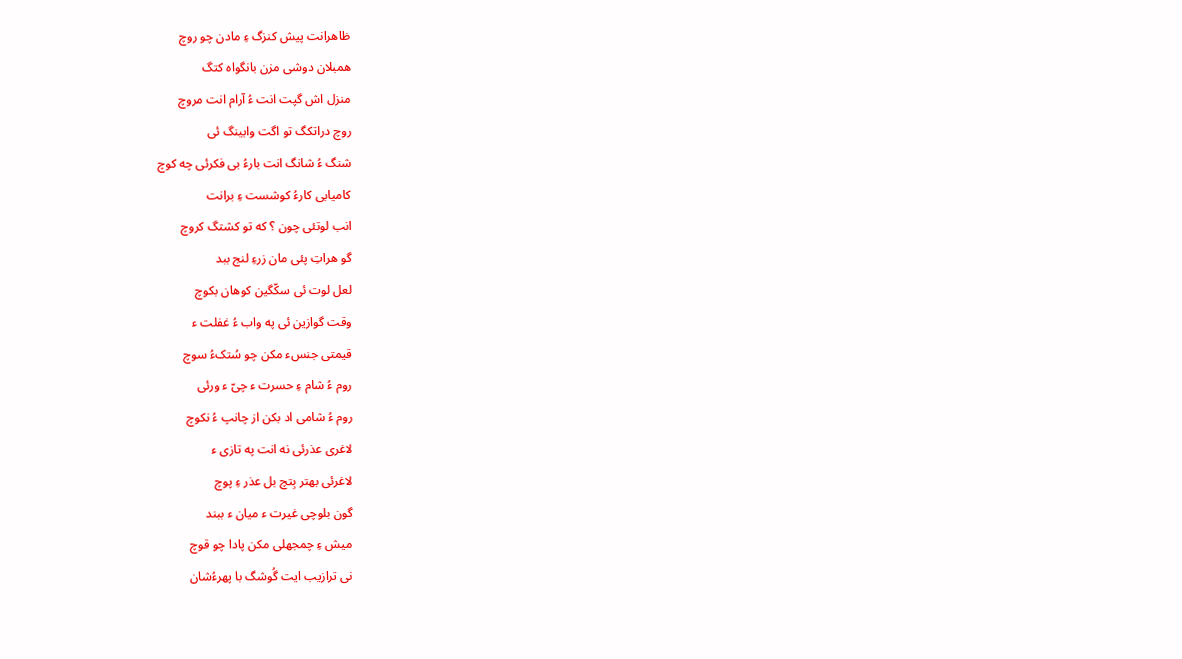ظاهرانت پیش کنزگ ءِ مادن چو روچ
همبلان دوشی مزن بانگواه کتگ
منزل اش گپت انت ءُ آرام انت مروچ
روچ دراتکگ تو اگت وابینگ ئی
شنگ ءُ شانگ انت بارءُ بی فکرئی چه کوچ
کامیابی کارءُ کوشست ءِ برانت
انب لوتئی چون ؟ که تو کشتگ کروچ
گو هراتِ پئی مان زرءِ لنج ببد
لعل لوت ئی سکّگین کوهان بکوچ
وقت گوازین ئی په واب ءُ غفلت ء
قیمتی جنسء مکن چو سُتکءُ سوچ
روم ءُ شام ءِ حسرت ء چیّ ء ورئی
روم ءُ شامی اد بکن از چانپ ءُ نکوچ
لاغری عذرئی نه انت په تازی ء
لاغرئی بهتر بِتچ بل عذر ءِ پوچ
گون بلوچی غیرت ء میان ء ببند
میش ءِ چمجهلی مکن پادا چو قوچ
نی ترازیب ایت گُوشگ با پهرءُشان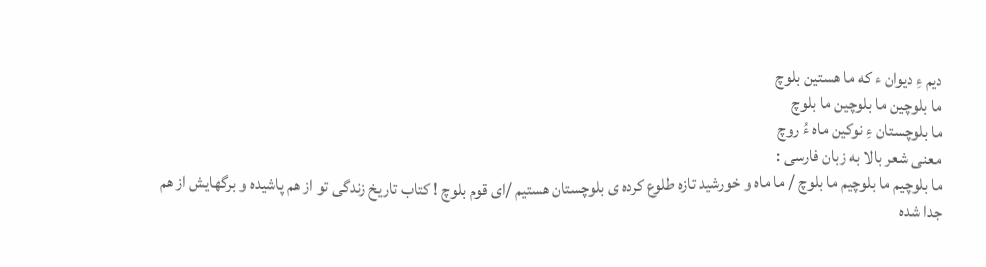دیم ءِ دیوان ء که ما هستین بلوچ
ما بلوچین ما بلوچین ما بلوچ
ما بلوچستان ءِ نوکین ماه ءُ روچ
معنی شعر بالا به زبان فارسی :
ما بلوچیم ما بلوچیم ما بلوچ / ما ماه و خورشید تازه طلوع کرده ی بلوچستان هستیم /ای قوم بلوچ ! کتاب تاریخ زندگی تو از هم پاشیده و برگهایش از هم جدا شده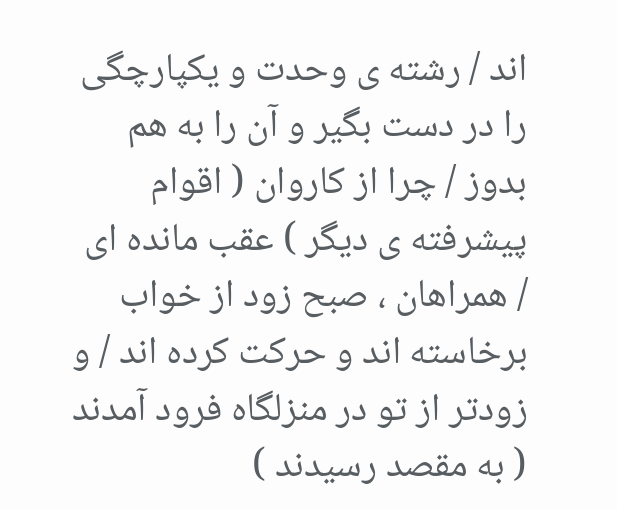اند / رشته ی وحدت و یکپارچگی را در دست بگیر و آن را به هم بدوز / چرا از کاروان ( اقوام پیشرفته ی دیگر ) عقب مانده ای / همراهان ، صبح زود از خواب برخاسته اند و حرکت کرده اند / و زودتر از تو در منزلگاه فرود آمدند ( به مقصد رسیدند )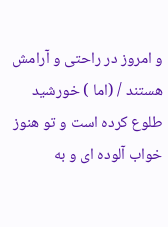و امروز در راحتی و آرامش هستند / (اما ) خورشید طلوع کرده است و تو هنوز خواب آلوده ای و به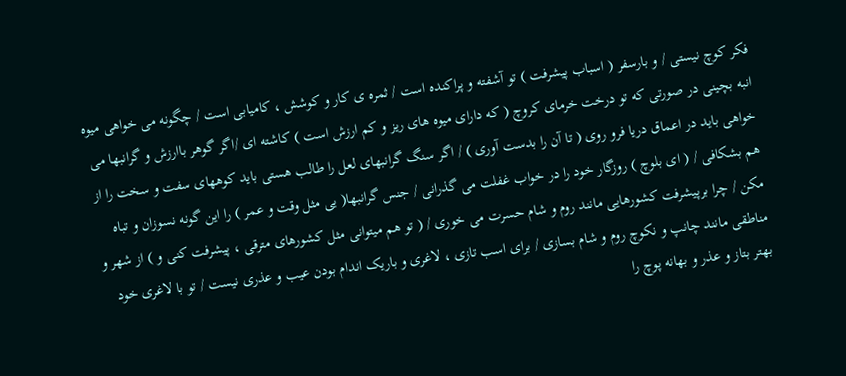فکر کوچ نیستی / و بارسفر ( اسباب پیشرفت ) تو آشفته و پراکنده است / ثمره ی کار و کوشش ، کامیابی است / چگونه می خواهی میوه انبه بچینی در صورتی که تو درخت خرمای کروچ ( که دارای میوه های ریز و کم ارزش است ) کاشته ای /اگر گوهر باارزش و گرانبها می خواهی باید در اعماق دریا فرو روی ( تا آن را بدست آوری ) / اگر سنگ گرانبهای لعل را طالب هستی باید کوههای سفت و سخت را از هم بشکافی / ( ای بلوچ ) روزگار خود را در خواب غفلت می گذرانی / جنس گرانبها( یی مثل وقت و عمر ) را این گونه نسوزان و تباه مکن / چرا برپیشرفت کشورهایی مانند روم و شام حسرت می خوری / ( تو هم میتوانی مثل کشورهای مترقی ، پیشرفت کنی و ) از شهر و مناطقی مانند چانپ و نکوچ روم و شام بسازی / برای اسب تازی ، لاغری و باریک اندام بودن عیب و عذری نیست / تو با لاغری خود بهتر بتاز و عذر و بهانه پوچ را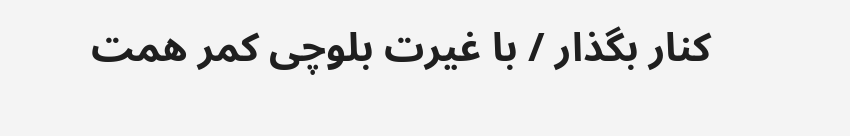کنار بگذار / با غیرت بلوچی کمر همت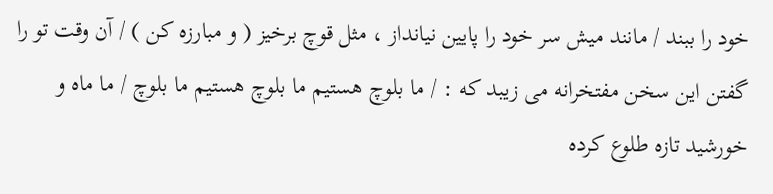خود را ببند / مانند میش سر خود را پایین نیانداز ، مثل قوچ برخیز ( و مبارزه کن ) / آن وقت تو را گفتن این سخن مفتخرانه می زیبد که : / ما بلوچ هستیم ما بلوچ هستیم ما بلوچ / ما ماه و خورشید تازه طلوع کرده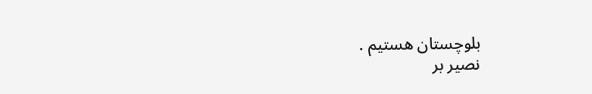بلوچستان هستیم .
نصیر بر